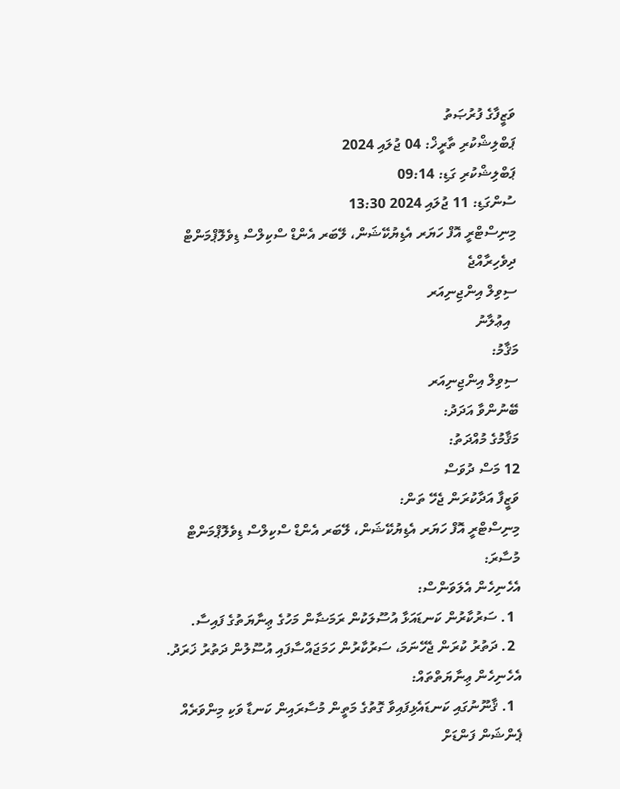ވަޒީފާގެ ފުރުޞަތު
ޕަބްލިޝްކުރި ތާރީޚް: 04 ޖުލައި 2024
ޕަބްލިޝްކުރި ގަޑި: 09:14
ސުންގަޑި: 11 ޖުލައި 2024 13:30
މިނިސްޓްރީ އޮފް ހަޔަރ އެޑިޔުކޭޝަން، ލޭބަރ އެންޑް ސްކިލްސް ޑިވެލޮޕްމަންޓް
ދިވެހިރާއްޖެ
ސިވިލް އިންޖިނިއަރ
  އިޢުލާނު
މަޤާމު:
ސިވިލް އިންޖިނިއަރ
ބޭނުންވާ އަދަދު:
މަޤާމުގެ މުއްދަތު:
12 މަސް ދުވަސް
ވަޒީފާ އަދާކުރަން ޖެހޭ ތަން:
މިނިސްޓްރީ އޮފް ހަޔަރ އެޑިޔުކޭޝަން، ލޭބަރ އެންޑް ސްކިލްސް ޑިވެލޮޕްމަންޓް
މުސާރަ:
އެހެނިހެން އެލަވަންސް:
  1. ސަރުކާރުން ކަނޑައަޅާ އުސޫލަކުން ރަމަޟާން މަހުގެ ޢިނާޔަތުގެ ފައިސާ.
  2. ދަތުރު ކުރަން ޖެހޭނަމަ، ސަރުކާރުން ހަމަޖައްސާފައި އުސޫލުން ދަތުރު ޚަރަދު.
އެހެނިހެން ޢިނާޔަތްތައް:
  1. ޤާނޫނުގައި ކަނޑައެޅިފައިވާ ގޮތުގެ މަތީން މުސާރައިން ކަނޑާ ވަކި މިންވަރެއް ޕެންޝަން ފަންޑަށް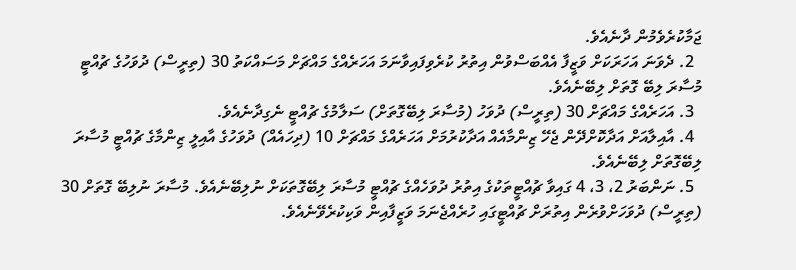ޖަމާކުރެވެމުން ދާނެއެވެ.
  2. ދެވަނަ އަހަރަކަށް ވަޒީފާ އެއްބަސްވުން އިތުރު ކުރެވިފައިވާނަމަ އަހަރެއްގެ މައްޗަށް މަސައްކަތު 30 (ތިރީސް) ދުވަހުގެ ޗުއްޓީ މުސާރަ ލިބޭ ގޮތަށް ލިބޭނެއެވެ.
  3. އަހަރެއްގެ މައްޗަށް 30 (ތިރީސް) ދުވަހު (މުސާރަ ލިބޭގޮތަށް) ސަލާމުގެ ޗުއްޓީ ނެގިދާނެއެވެ.
  4. އާއިލާއަށް އަދާކޮށްދޭން ޖެހޭ ޒިންމާއެއް އަދާކުރުމަށް އަހަރެއްގެ މައްޗަށް 10 (ދިހައެއް) ދުވަހުގެ އާއިލީ ޒިންމާގެ ޗުއްޓީ މުސާރަ ލިބޭގޮތަށް ލިބޭނެއެވެ.
  5. ނަންބަރު 2، 3، 4 ގައިވާ ޗުއްޓީތަކުގެ އިތުރު ދުވަހެއްގެ ޗުއްޓީ މުސާރަ ލިބޭގޮތަކަށް ނުލިބޭނެއެވެ. މުސާރަ ނުލިބޭ ގޮތަށް 30 (ތިރީސް) ދުވަހަށްވުރެން އިތުރަށް ޗުއްޓީގައި ހުރެއްޖެނަމަ ވަޒީފާއިން ވަކިކުރެވޭނެއެވެ.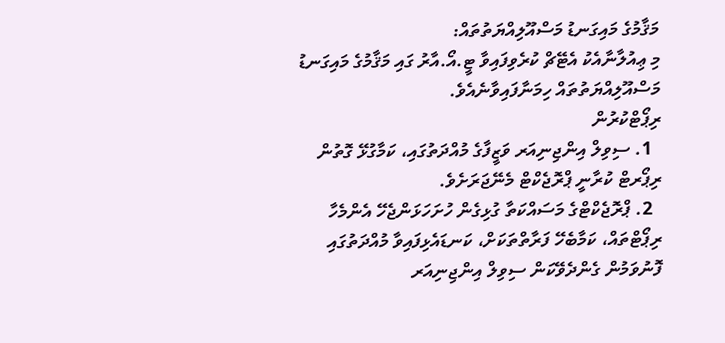މަޤާމުގެ މައިގަނޑު މަސްއޫލިއްޔަތުތައް:
މި ޢިއުލާނާއެކު އެޓޭޗް ކުރެވިފައިވާ ޓީ.އޯ.އާރު ގައި މަޤާމުގެ މައިގަނޑު މަސްއޫލިއްޔަތުތައް ހިމަނާފައިވާނެއެވެ.
ރިޕޯޓްކުރުން
  1. ސިވިލް އިންޖިނިއަރ ވަޒީފާގެ މުއްދަތުގައި، ކަމާގުޅޭ ގޮތުން ރިޕޯރޓް ކުރާނީ ޕްރޮޖެކްޓް މެނޭޖަރަށެވެ.
  2. ޕްރޮޖެކްޓްގެ މަސައްކަތާ ގުޅިގެން ހުށަހަޅަންޖެހޭ އެންމެހާ ރިޕޯޓްތައް، ކަމާބެހޭ ފަރާތްތަކަށް، ކަނޑައެޅިފައިވާ މުއްދަތުގައި ފޮނުވަމުން ގެންދެވޭކަން ސިވިލް އިންޖިނިއަރ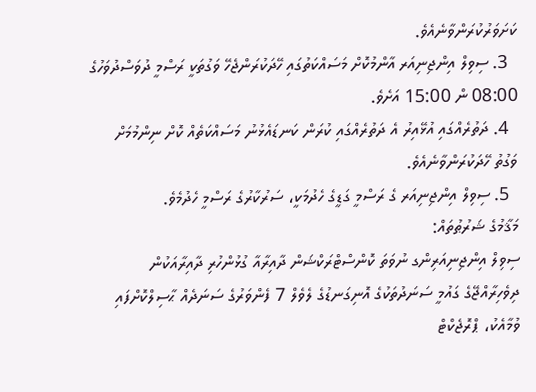ކަށަވަރުކުރަންވާނެއެވެ.
  3. ސިވިލް އިންޖިނިއަރ އާންމުކޮށް މަސައްކަތުގައި ހޭދަކުރަންޖެހޭ ވަގުތަކީ ރަސްމީ ދުވަސްދުވަހުގެ 08:00 ން 15:00 އަށެވެ.
  4. ދަތުރެއްގައި އުޅޭއިރު އެ ދަތުރެއްގައި ކުރަން ކަނޑައެޅުނު މަސައްކަތެއް ކޮށް ނިންމުމަށް ވަގުތު ހޭދަކުރަންވާނެއެވެ.
  5. ސިވިލް އިންޖިނިއަރ ގެ ރަސްމީ ގަޑީގެ ހެދުމަކީ، ސަރުކާރުގެ ރަސްމީ ހެދުމެވެ.
މަޤާމުގެ ޝަރުޠުތައް:
ސިވިލް އިންޖިނިއަރިންގ ނުވަތަ ކޮންސްޓްރަކްޝަން ދާއިރާއާ ގުޅުންހުރި ދާއިރާއަކުން ދިވެހިރާއްޖޭގެ ގައުމީ ސަނަދުތަކުގެ އޮނިގަނޑުގެ ލެވެލް 7 ފެންވަރުގެ ސަނަދެއް ޙާސިލްކޮށްފައި ވުމާއެކު، ޕްރޮޖެކްޓް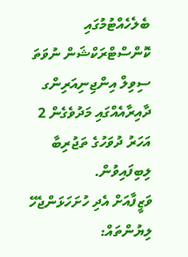ބެލެހެއްޓުމުގައި ކޮންސްޓްރަކްޝަން ނުވަތަ ސިވިލް އިންޖިނިއަރިންގ ދާއިރާއެއްގައި މަދުވެގެން 2 އަހަރު ދުވަހުގެ ތަޖުރިބާ ލިބިފައިވުން.
ވަޒީފާއަށް އެދި ހުށަހަޅަންޖެހޭ ލިޔުންތައް: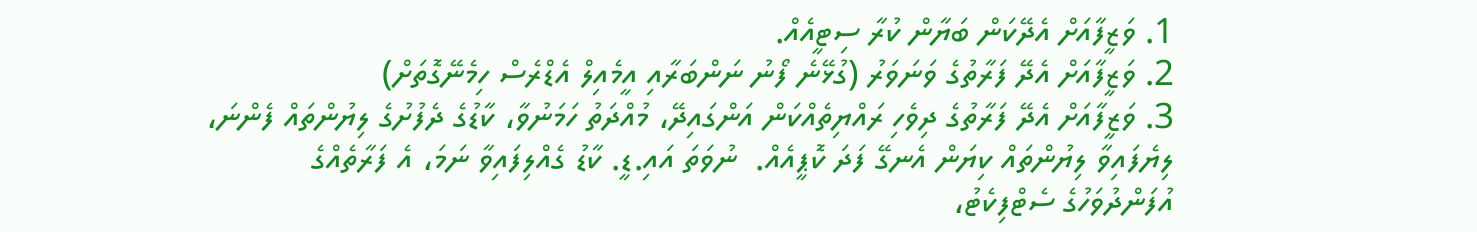1. ވަޒީފާއަށް އެދޭކަން ބަޔާން ކުރާ ސިޓީއެއް.
2. ވަޒީފާއަށް އެދޭ ފަރާތުގެ ވަނަވަރު (ގުޅޭނެ ފޯނު ނަންބަރާއި އީމެއިލް އެޑްރެސް ހިމެނޭގޮތަށް)
3. ވަޒީފާއަށް އެދޭ ފަރާތުގެ ދިވެހި ރައްޔިތެއްކަން އަންގައިދޭ، މުއްދަތު ހަމަނުވާ، ކާޑުގެ ދެފުށުގެ ލިޔުންތައް ފެންނަ، ލިޔެފައިވާ ލިޔުންތައް ކިޔަން އެނގޭ ފަދަ ކޮޕީއެއް.  ނުވަތަ އައި.ޑީ. ކާޑު ގެއްލިފައިވާ ނަމަ، އެ ފަރާތެއްގެ އުފަންދުވަހުގެ ސެޓްފިކެޓު،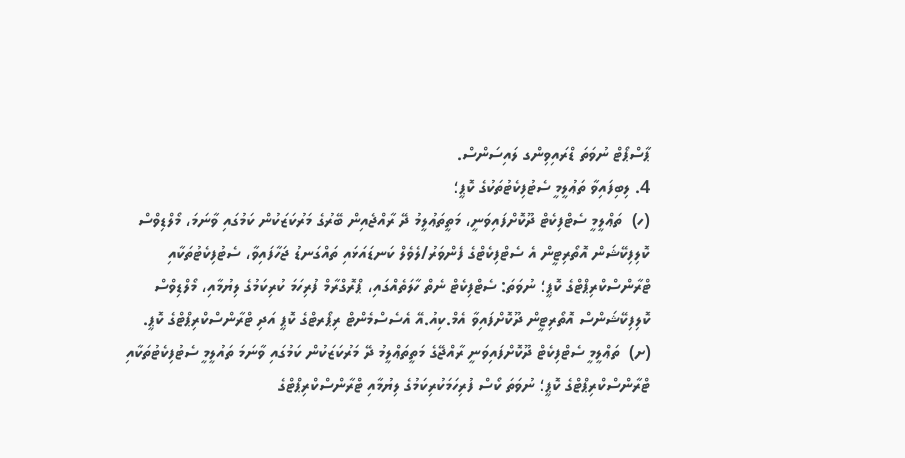ޕާސްޕޯޓް ނުވަތަ ޑްރައިވިންގ ލައިސަންސް.
4. ލިބިފައިވާ ތަޢުލީމީ ސެޓުފިކެޓުތަކުގެ ކޮޕީ؛
(ހ)  ތަޢްލީމީ ސެޓްފިކެޓް ދޫކޮށްފައިވަނީ، މަތީތަޢުލީމު ދޭ ރާއްޖެއިން ބޭރުގެ މަރުކަޒަކުން ކަމުގައި ވާނަމަ، މޯލްޑިވްސް ކޮލިފިކޭޝަން އޮތޯރިޓީން އެ ސެޓްފިކެޓްގެ ފެންވަރު/ލެވެލް ކަނޑައަޅައި ތައްގަނޑު ޖަހާފައިވާ، ސެޓުފިކެޓުތަކާއި ޓްރާންސްކްރިޕްޓްގެ ކޮޕީ؛ ނުވަތަ: ސެޓްފިކެޓް ނެތް ހާލަތެއްގައި، ޕްރޮގްރާމް ފުރިހަމަ ކުރިކަމުގެ ލިޔުމާއި، މޯލްޑިވްސް ކޮލިފިކޭޝަންސް އޮތޯރިޓީން ދޫކޮށްފައިވާ އެމް.ކިއު.އޭ އެސެސްމެންޓް ރިޕޯރޓްގެ ކޮޕީ އަދި ޓްރާންސްކްރިޕްޓްގެ ކޮޕީ.
(ށ)  ތަޢްލީމީ ސެޓްފިކެޓް ދޫކޮށްފައިވަނީ ރާއްޖޭގެ މަތީތަޢްލީމު ދޭ މަރުކަޒަކުން ކަމުގައި ވާނަމަ ތައުލީމީ ސެޓުފިކެޓުތަކާއި ޓްރާންސްކްރިޕްޓްގެ ކޮޕީ؛ ނުވަތަ ކޯސް ފުރިހަމަކުރިކަމުގެ ލިޔުމާއި ޓްރާންސްކްރިޕްޓްގެ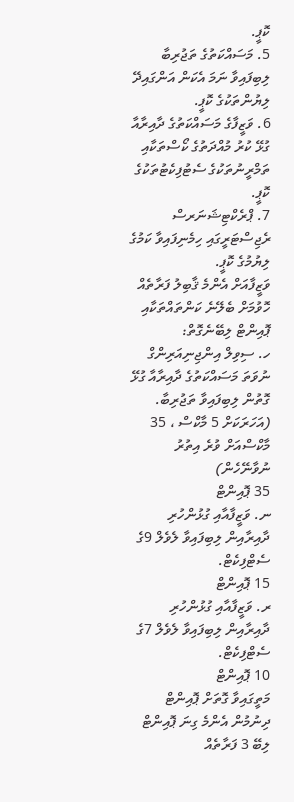ކޮޕީ.
5. މަސައްކަތުގެ ތަޖުރިބާ ލިބިފައިވާ ނަމަ އެކަން އަންގައިދޭ ލިޔުންތަކުގެ ކޮޕީ.
6. ވަޒީފާގެ މަސައްކަތުގެ ދާއިރާއާ ގުޅޭ ކުރު މުއްދަތުގެ ކޯސްތަކާއި ތަމްރީނުތަކުގެ ސެޓުފިކެޓުތަކުގެ ކޮޕީ.
7. ޕްރެކްޓިޝަނަރސް ރެޖިސްޓަރީގައި ހިމެނިފައިވާ ކަމުގެ ލިޔުމުގެ ކޮޕީ.
ވަޒީފާއަށް އެންމެ ޤާބިލު ފަރާތެއް ހޮވުމަށް ބެލޭނެ ކަންތައްތަކާއި ޕޮއިންޓް ލިބޭނެގޮތް:
ހ. ސިވިލް އިންޖިނިއަރިންގް ނުވަތަ މަސައްކަތުގެ ދާއިރާއާ ގުޅޭ ގޮތުން ލިބިފައިވާ ތަޖުރިބާ.
(އަހަރަކަށް 5 މާކްސް ، 35 މާކްސްއަށް ވުރެ އިތުރު ނުވާނޭހެން)
35 ޕޮއިންޓް
ނ. ވަޒީފާއާއި ގުޅުންހުރި ދާއިރާއިން ލިބިފައިވާ ލެވެލް 9ގެ ސެޓްފިކެޓް.
15 ޕޮއިންޓް
ރ. ވަޒީފާއާއި ގުޅުންހުރި ދާއިރާއިން ލިބިފައިވާ ލެވެލް 7ގެ ސެޓްފިކެޓް.
10 ޕޮއިންޓް
މަތީގައިވާ ގޮތަށް ޕޮއިންޓް ދިނުމުން އެންމެ ގިނަ ޕޮއިންޓް ލިބޭ 3 ފަރާތެއް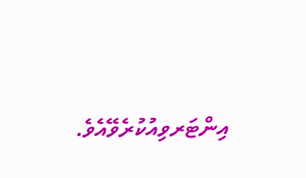އިންޓަރވިއުކުރެވޭއެވެ.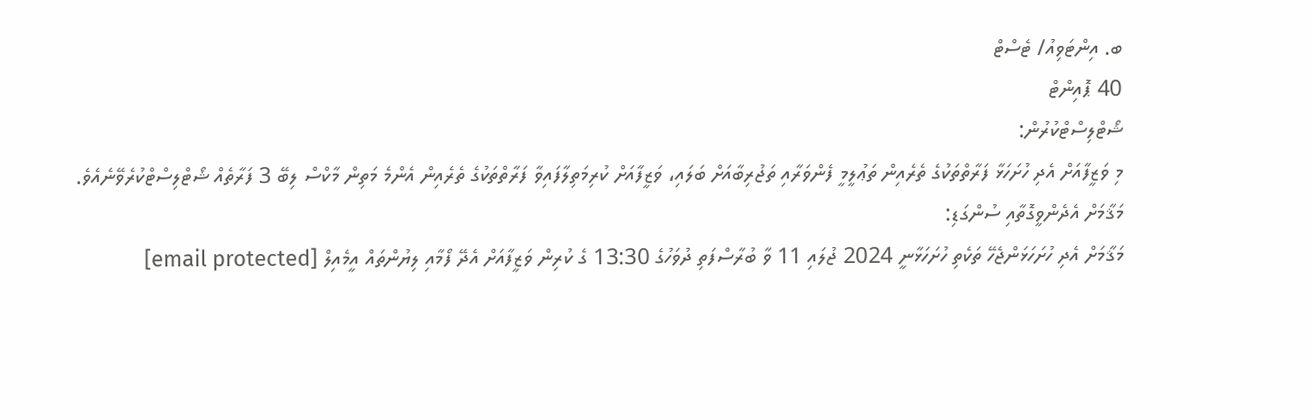ބ. އިންޓަވިއު/ ޓެސްޓް
40 ޕޮއިންޓް
ޝޯޓްލިސްޓްކުރުން:
މި ވަޒީފާއަށް އެދި ހުށަހަޅާ ފަރާތްތަކުގެ ތެރެއިން ތަޢުލީމީ ފެންވަރާއި ތަޖުރިބާއަށް ބަލައި، ވަޒީފާއަށް ކުރިމަތިލާފައިވާ ފަރާތްތަކުގެ ތެރެއިން އެންމެ މަތިން މާކްސް ލިބޭ 3 ފަރާތެއް ޝޯޓްލިސްޓްކުރެވޭނެއެވެ.
މަޤާމަށް އެދެންވީގޮތާއި ސުންގަޑި:
މަޤާމަށް އެދި ހުށަހަޅަންޖެހޭ ތަކެތި ހުށަހަޅާނީ 2024 ޖުލައި 11 ވާ ބުރާސްފަތި ދުވަހުގެ 13:30 ގެ ކުރިން ވަޒީފާއަށް އެދޭ ފޯމާއި ލިޔުންތައް އީމެއިލް [email protected]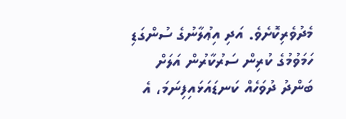މެދުވެރިކޮށެވެ. އަދި އިޢުލާނުގެ ސުންގަޑި ހަމަވުމުގެ ކުރިން ސަރުކާރުން އަލަށް ބަންދު ދުވަހެއް ކަނޑައަޅައިފިނަމަ، އެ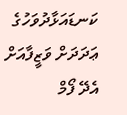ކަނޑައަޅާދުވަހުގެ ޢަދަދަށް ވަޒީފާއަށް އެދޭ ފޯމް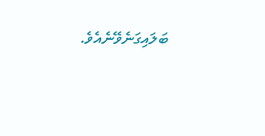ބަލައިގަނެވޭނެއެވެ.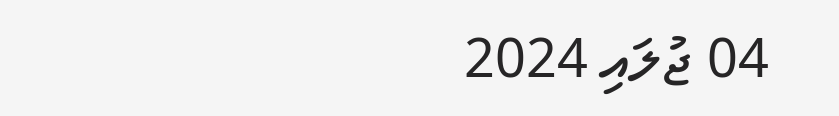04 ޖުލައި 2024